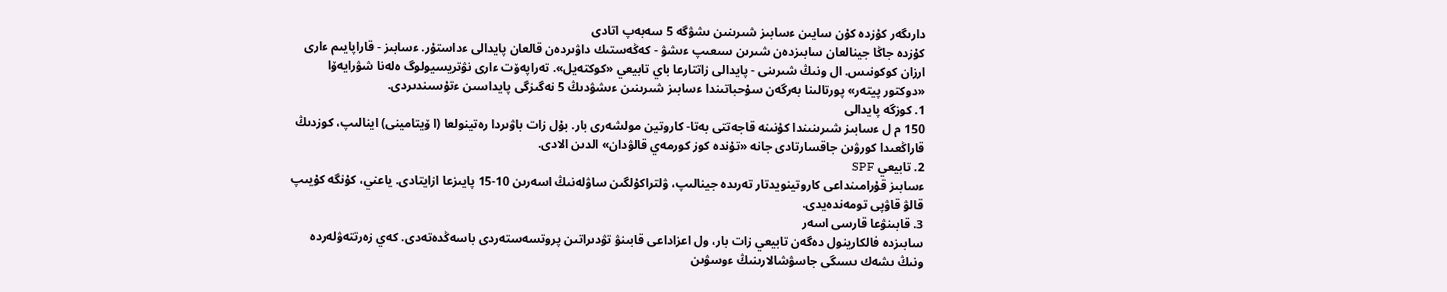دارىگەر كۇزدە كۇن سايىن ءسابىز شىرىنىن ىشۋگە 5 سەبەپ اتادى
كۇزدە جاڭا جينالعان سابىزدەن شىرىن سىعىپ ءىشۋ - كەڭەستىك داۋىردەن قالعان پايدالى ءداستۇر. ءسابىز - قاراپايىم ءارى ارزان كوكونىس. ال ونىڭ شىرىنى - پايدالى زاتتارعا باي تابيعي «كوكتەيل». تەراپەۆت ءارى نۋتريسيولوگ ەلەنا شۋرايەۆا «دوكتور پيتەر» پورتالىنا بەرگەن سۇحباتىندا ءسابىز شىرىنىن ءىشۋدىڭ 5 نەگىزگى پايداسىن ءتۇسىندىردى.
1. كوزگە پايدالى
150 م ل ءسابىز شىرىنىندا كۇنىنە قاجەتتى بەتا- كاروتين مولشەرى بار. بۇل زات باۋىردا رەتينولعا (ا ۆيتامينى) اينالىپ، كوزدىڭ قاراڭعىدا كورۋىن جاقسارتادى جانە «تۇندە كوز كورمەي قالۋدان» الدىن الادى.
2. تابيعي SPF
ءسابىز قۇرامىنداعى كاروتينويدتار تەرىدە جينالىپ، ۋلتراكۇلگىن ساۋلەنىڭ اسەرىن 10-15 پايىزعا ازايتادى. ياعني، كۇنگە كۇيىپ قالۋ قاۋپى تومەندەيدى.
3. قابىنۋعا قارسى اسەر
سابىزدە فالكارينول دەگەن تابيعي زات بار، ول اعزاداعى قابىنۋ تۋدىراتىن پروتسەستەردى باسەڭدەتەدى. كەي زەرتتەۋلەردە ونىڭ ىشەك ىسىگى جاسۋشالارىنىڭ ءوسۋىن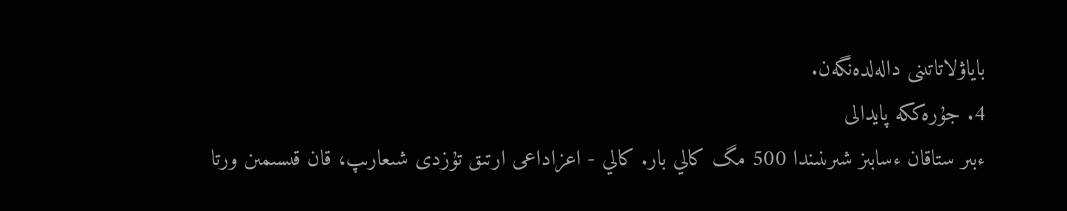باياۋلاتاتىنى دالەلدەنگەن.
4. جۇرەككە پايدالى
ءبىر ستاقان ءسابىز شىرىنىندا 500 مگ كالي بار. كالي - اعزاداعى ارتىق تۇزدى شىعارىپ، قان قىسىمىن ورتا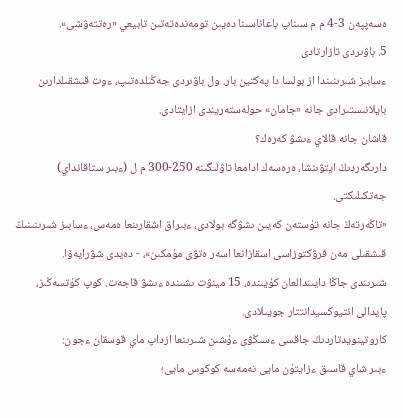ەسەپپەن 3-4 م م سىناپ باعاناسىنا دەيىن تومەندەتەتىن تابيعي «رەتتەۋشى».
5. باۋىردى تازارتادى
ءسابىز شىرىنىندا از بولسا دا پەكتين بار. ول باۋىردى جەڭىلدەتىپ، ءوت قىشقىلدارىن بايلانىستىرادى جانە «جامان» حولەستەريندى ازايتادى.
قاشان جانە قالاي ءىشۋ كەرەك؟
دارىگەردىڭ ايتۋىنشا، ەرەسەك ادامعا تاۋلىگىنە 250-300 م ل (ءبىر ستاقانداي) جەتكىلىكتى.
«تاڭەرتەڭ جانە تۇستەن كەيىن ىشۋگە بولادى، ءبىراق اشقارىنعا ەمەس، ءسابىز شىرىنىنىڭ قىشقىلى مەن فرۋكتوزاسى اسقازانعا اسەر ەتۋى مۇمكىن»، - دەيدى شۋرايەۆا.
شىرىندى جاڭا دايىندالعان كۇيىندە، 15 مينۋت ىشىندە ءىشۋ قاجەت. كوپ كۇتسەڭىز، پايدالى انتيوكسيدانتتار جويىلادى.
كاروتينويدتاردىڭ جاقسى ءسىڭۋى ءۇشىن شىرىنعا ازداپ ماي قوسقان ءجون:
ءبىر شاي قاسىق ءزايتۇن مايى نەمەسە كوكوس مايى؛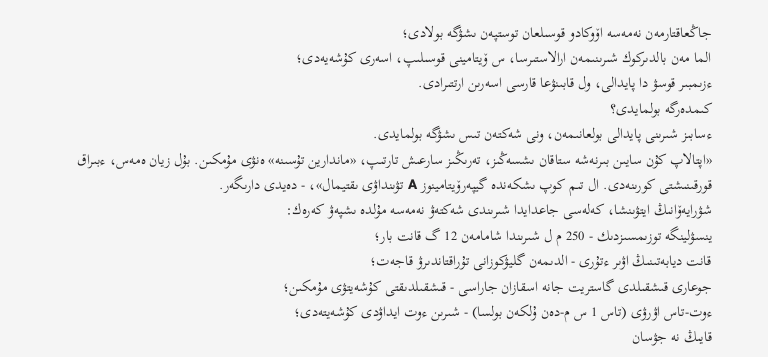جاڭعاقتارمەن نەمەسە اۆوكادو قوسىلعان توستپەن ىشۋگە بولادى؛
الما مەن بالدىركوك شىرىنىمەن ارالاستىرسا، س ۆيتامينى قوسىلىپ، اسەرى كۇشەيەدى؛
ءزىمبىر قوسۋ دا پايدالى، ول قابىنۋعا قارسى اسەرىن ارتتىرادى.
كىمدەرگە بولمايدى؟
ءسابىز شىرىنى پايدالى بولعانىمەن، ونى شەكتەن تىس ىشۋگە بولمايدى.
«اپتالاپ كۇن سايىن بىرنەشە ستاقان ىشسەڭىز، تەرىڭىز سارعىش تارتىپ، «ماندارين تۇسىنە» ەنۋى مۇمكىن. بۇل زيان ەمەس، ءبىراق قورقىنىشتى كورىنەدى. ال تىم كوپ ىشكەندە گيپەرۆيتامينوز A تۋىنداۋى ىقتيمال»، - دەيدى دارىگەر.
شۋرايەۆانىڭ ايتۋىنشا، كەلەسى جاعدايدا شىرىندى شەكتەۋ نەمەسە مۇلدە ىشپەۋ كەرەك:
ينسۋلينگە توزىمسىزدىك - 250 م ل شىرىندا شامامەن 12 گ قانت بار؛
قانت ديابەتىنىڭ اۋىر ءتۇرى - الدىمەن گليۋكوزانى تۇراقتاندىرۋ قاجەت؛
جوعارى قىشقىلدى گاستريت جانە اسقازان جاراسى - قىشقىلدىقتى كۇشەيتۋى مۇمكىن؛
ءوت-تاس اۋرۋى (تاس 1 س م-دەن ۇلكەن بولسا) - شىرىن ءوت ايداۋدى كۇشەيتەدى؛
قايىڭ نە جۋسان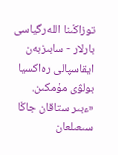توزاڭىنا اللەرگياسى بارلار - سابىزبەن ايقاسپالى رەاكسيا بولۋى مۇمكىن.
«ءبىر ستاقان جاڭا سىعىلعان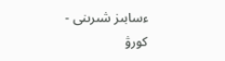ءسابىز شىرىنى - كورۋ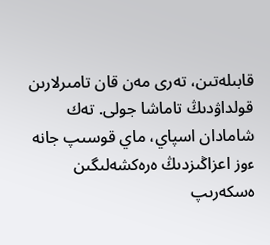قابىلەتىن، تەرى مەن قان تامىرلارىن قولداۋدىڭ تاماشا جولى. تەك شامادان اسپاي، ماي قوسىپ جانە ءوز اعزاڭىزدىڭ ەرەكشەلىگىن ەسكەرىپ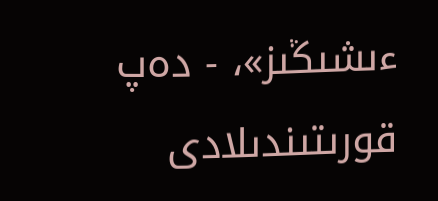ءىشىڭىز»، - دەپ قورىتىندىلادى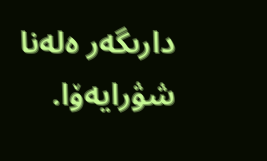دارىگەر ەلەنا شۋرايەۆا.